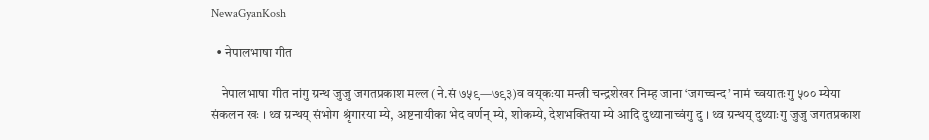NewaGyanKosh

  • नेपालभाषा गीत

    नेपालभाषा गीत नांगु ग्रन्थ जुजु जगतप्रकाश मल्ल (ने.सं ७५९—७९३)व वय्‌कःया मन्त्री चन्द्रशेखर निम्ह जाना ‘जगच्चन्द’ नामं च्वयातःगु ५०० म्येया संकलन खः । थ्व ग्रन्थय् संभोग श्रृंगारया म्ये, अष्टनायीका भेद वर्णन् म्ये, शोकम्ये, देशभक्तिया म्ये आदि दुथ्यानाच्वंगु दु । थ्व ग्रन्थय् दुथ्याःगु जुजु जगतप्रकाश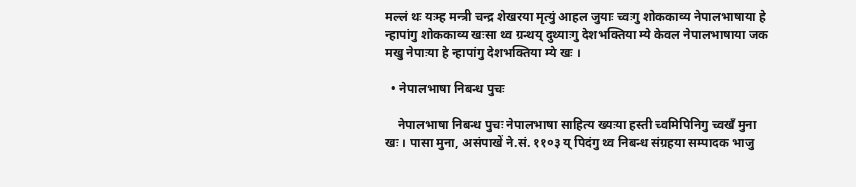मल्लं थः यःम्ह मन्त्री चन्द्र शेखरया मृत्युं आहल जुयाः च्वःगु शोककाव्य नेपालभाषाया हे न्हापांगु शोककाव्य खःसा थ्व ग्रन्थय् दुथ्याःगु देशभक्तिया म्ये केवल नेपालभाषाया जक मखु नेपाःया हे न्हापांगु देशभक्तिया म्ये खः ।

  • नेपालभाषा निबन्ध पुचः

    नेपालभाषा निबन्ध पुचः नेपालभाषा साहित्य ख्यःया हस्ती च्वमिपिनिगु च्वखँ मुना खः । पासा मुना, असंपाखें ने.सं. ११०३ य् पिदंगु थ्व निबन्ध संग्रहया सम्पादक भाजु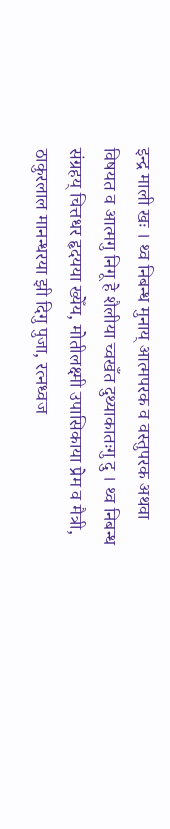इन्द्र माली खः । थ्व निबन्ध मुनाय् आत्मपरक व वस्तुपरक अथवा विषयत व आत्मगु निगू हे शैलीया च्वखँत दुथ्याकातःगु दु । थ्व निबन्ध संग्रहय् चित्तधर हृदयया ख्येँय, मोतीलक्ष्मी उपासिकाया प्रेम व मैत्री, ठाकुरलाल मानन्धरया झी दिगु पुजा, रत्नध्वज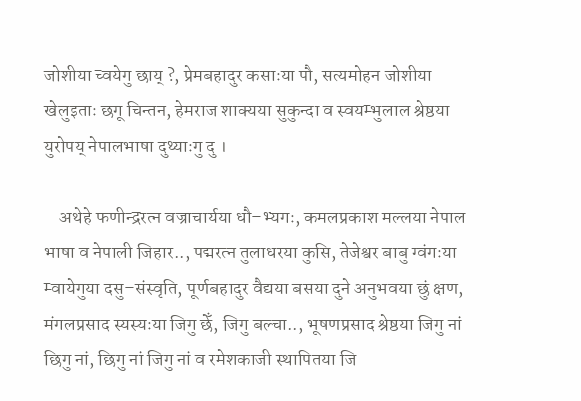जोशीया च्वयेगु छाय् ?, प्रेमबहादुर कसाःया पौ, सत्यमोहन जोशीया खेलुइताः छगू चिन्तन, हेमराज शाक्यया सुकुन्दा व स्वयम्भुलाल श्रेष्ठया युरोपय् नेपालभाषा दुथ्याःगु दु ।

    अथेहे फणीन्द्ररत्न वज्राचार्यया धौ–भ्यगः, कमलप्रकाश मल्लया नेपाल भाषा व नेपाली जिहार.., पद्मरत्न तुलाधरया कुसि, तेजेश्वर बाबु ग्वंगःया म्वायेगुया दसु–संस्वृति, पूर्णबहादुर वैद्यया बसया दुने अनुभवया छुं क्षण, मंगलप्रसाद स्यस्यःया जिगु छेँ, जिगु बल्चा.., भूषणप्रसाद श्रेष्ठया जिगु नां छिगु नां, छिगु नां जिगु नां व रमेशकाजी स्थापितया जि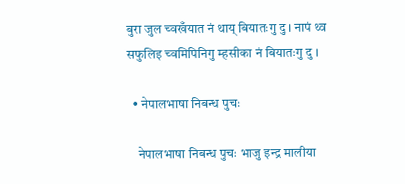बुरा जुल च्वखँयात नं थाय् बियातःगु दु । नापं थ्व सफुलिइ च्वमिपिनिगु म्हसीका नं बियातःगु दु ।

  • नेपालभाषा निबन्ध पुचः

    नेपालभाषा निबन्ध पुचः भाजु इन्द्र मालीया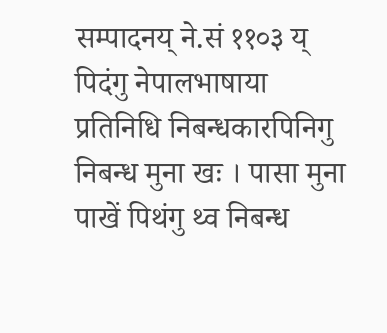सम्पादनय् ने.सं ११०३ य् पिदंगु नेपालभाषाया प्रतिनिधि निबन्धकारपिनिगु निबन्ध मुना खः । पासा मुना पाखें पिथंगु थ्व निबन्ध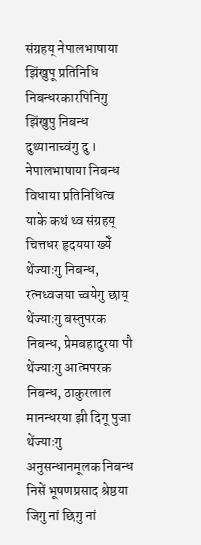संग्रहय् नेपालभाषाया झिंखुपू प्रतिनिधि निबन्धरकारपिनिगु झिंखुपु निबन्ध दुथ्यानाच्वंगु दु । नेपालभाषाया निबन्ध विधाया प्रतिनिधित्व याके कथं थ्व संग्रहय् चित्तधर हृदयया ख्येँ थेंज्याःगु निबन्ध, रत्नध्वजया च्वयेगु छाय् थेंज्याःगु बस्तुपरक निबन्ध, प्रेमबहादुरया पौ थेंज्याःगु आत्मपरक निबन्ध, ठाकुरलाल मानन्धरया झी दिगू पुजा थेंज्याःगु अनुसन्धानमूलक निबन्ध निसें भूषणप्रसाद श्रेष्ठया जिगु नां छिगु नां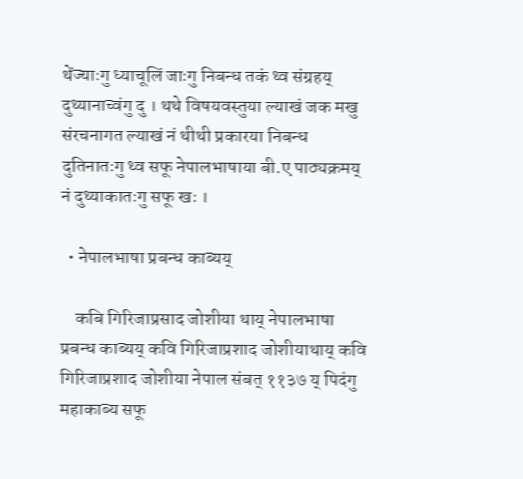थेंज्याःगु ध्याचूलिं जाःगु निबन्ध तकं थ्व संग्रहय् दुथ्यानाच्वंगु दु । थथे विषयवस्तुया ल्याखं जक मखु संरचनागत ल्याखं नं थीथी प्रकारया निबन्ध दुतिनातःगु थ्व सफू नेपालभाषाया बी.ए पाठ्यक्रमय् नं दुथ्याकातःगु सफू खः ।

  • नेपालभाषा प्रबन्ध काब्यय्

    कबि गिरिजाप्रसाद जोशीया थाय् नेपालभाषा प्रबन्ध काब्यय् कवि गिरिजाप्रशाद जोशीयाथाय् कवि गिरिजाप्रशाद जोशीया नेपाल संबत् ११३७ य् पिदंगु महाकाब्य सफू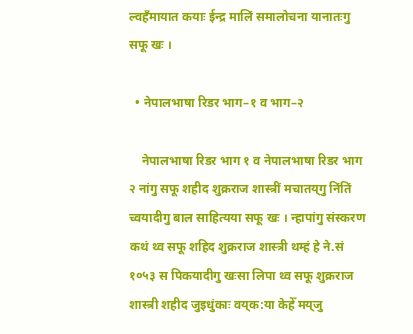ल्वहँमायात कयाः ईन्द्र मालिं समालोचना यानातःगु सफू खः ।

  • नेपालभाषा रिडर भाग–१ व भाग–२

    नेपालभाषा रिडर भाग १ व नेपालभाषा रिडर भाग २ नांगु सफू शहीद शुक्रराज शास्त्रीं मचातय्‌गु निंतिं च्वयादीगु बाल साहित्यया सफू खः । न्हापांगु संस्करण कथं थ्व सफू शहिद शुक्रराज शास्त्री थम्हं हे ने.सं १०५३ स पिकयादीगु खःसा लिपा थ्व सफू शुक्रराज शास्त्री शहीद जुइधुंकाः वय्‌क:या केहेँ मय्‌जु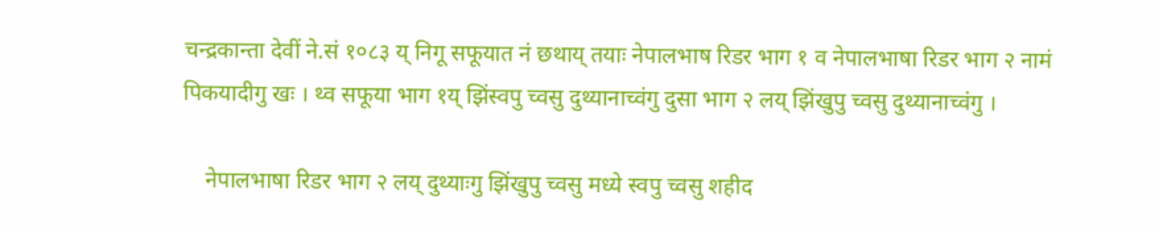चन्द्रकान्ता देवीं ने.सं १०८३ य् निगू सफूयात नं छथाय् तयाः नेपालभाष रिडर भाग १ व नेपालभाषा रिडर भाग २ नामं पिकयादीगु खः । थ्व सफूया भाग १य् झिंस्वपु च्वसु दुथ्यानाच्वंगु दुसा भाग २ लय् झिंखुपु च्वसु दुथ्यानाच्वंगु ।

    नेपालभाषा रिडर भाग २ लय् दुथ्याःगु झिंखुपु च्वसु मध्ये स्वपु च्वसु शहीद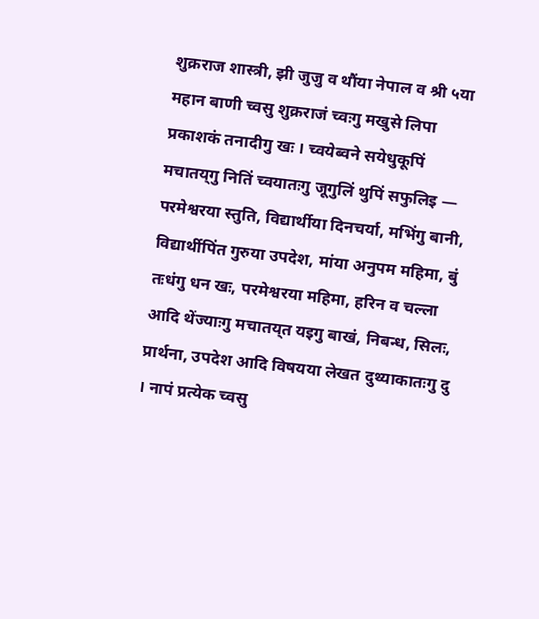शुक्रराज शास्त्री, झी जुजु व थौंया नेपाल व श्री ५या महान बाणी च्वसु शुक्रराजं च्वःगु मखुसे लिपा प्रकाशकं तनादीगु खः । च्वयेब्वने सयेधुकूपिं मचातय्‌गु नितिं च्वयातःगु जूगुलिं थुपिं सफुलिइ — परमेश्वरया स्तुति, विद्यार्थीया दिनचर्या, मभिंगु बानी, विद्यार्थीपिंत गुरुया उपदेश, मांया अनुपम महिमा, बुं तःधंगु धन खः, परमेश्वरया महिमा, हरिन व चल्ला आदि थेंज्याःगु मचातय्‌त यइगु बाखं, निबन्ध, सिलः, प्रार्थना, उपदेश आदि विषयया लेखत दुथ्याकातःगु दु । नापं प्रत्येक च्वसु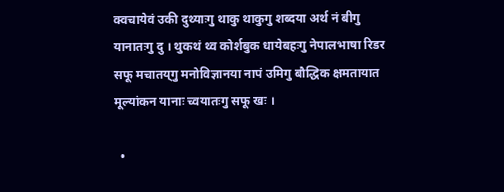क्वचायेवं उकी दुथ्याःगु थाकु थाकुगु शब्दया अर्थ नं बीगु यानातःगु दु । थुकथं थ्व कोर्शबुक धायेबहःगु नेपालभाषा रिडर सफू मचातय्‌गु मनोविज्ञानया नापं उमिगु बौद्धिक क्षमतायात मूल्यांकन यानाः च्वयातःगु सफू खः ।

  •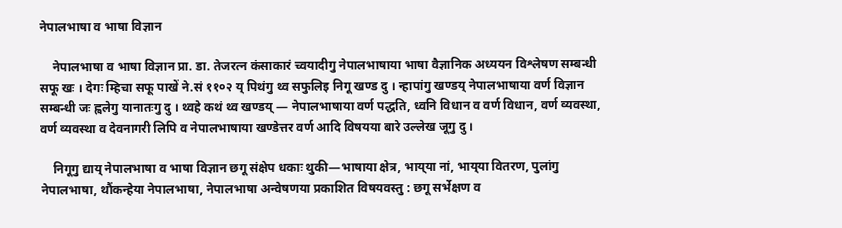नेपालभाषा व भाषा विज्ञान

    नेपालभाषा व भाषा विज्ञान प्रा. डा. तेजरत्न कंसाकारं च्वयादीगु नेपालभाषाया भाषा वैज्ञानिक अध्ययन विश्लेषण सम्बन्धी सफू खः । देगः म्हिचा सफू पाखें ने.सं ११०२ य् पिथंगु थ्व सफुलिइ निगू खण्ड दु । न्हापांगु खण्डय् नेपालभाषाया वर्ण विज्ञान सम्बन्धी जः ह्वलेगु यानातःगु दु । थ्वहे कथं थ्व खण्डय् — नेपालभाषाया वर्ण पद्धति, ध्वनि विधान व वर्ण विधान, वर्ण व्यवस्था, वर्ण व्यवस्था व देवनागरी लिपि व नेपालभाषाया खण्डेत्तर वर्ण आदि विषयया बारे उल्लेख जूगु दु ।

    निगूगु द्याय् नेपालभाषा व भाषा विज्ञान छगू संक्षेप धकाः थुकी—भाषाया क्षेत्र, भाय्‌या नां, भाय्‌या वितरण, पुलांगु नेपालभाषा, थौंकन्हेया नेपालभाषा, नेपालभाषा अन्वेषणया प्रकाशित विषयवस्तु : छगू सर्भेक्षण व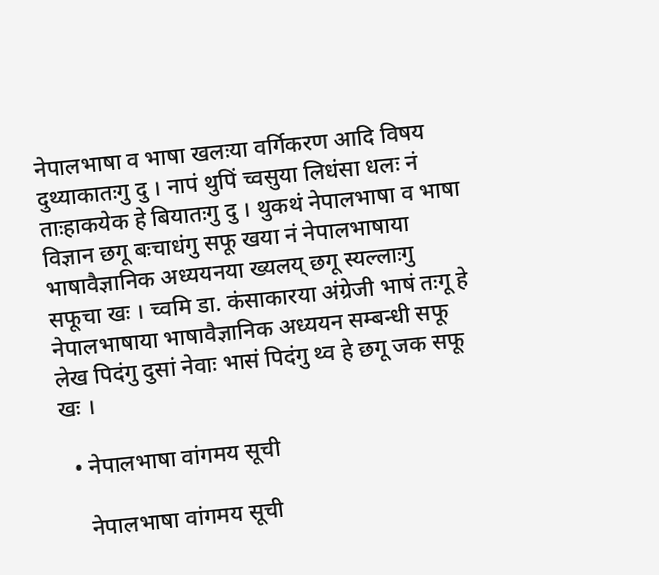नेपालभाषा व भाषा खलःया वर्गिकरण आदि विषय दुथ्याकातःगु दु । नापं थुपिं च्वसुया लिधंसा धलः नं ताःहाकयेक हे बियातःगु दु । थुकथं नेपालभाषा व भाषा विज्ञान छगू बःचाधंगु सफू खया नं नेपालभाषाया भाषावैज्ञानिक अध्ययनया ख्यलय् छगू स्यल्लाःगु सफूचा खः । च्वमि डा. कंसाकारया अंग्रेजी भाषं तःगू हे नेपालभाषाया भाषावैज्ञानिक अध्ययन सम्बन्धी सफू लेख पिदंगु दुसां नेवाः भासं पिदंगु थ्व हे छगू जक सफू खः ।

  • नेपालभाषा वांगमय सूची

    नेपालभाषा वांगमय सूची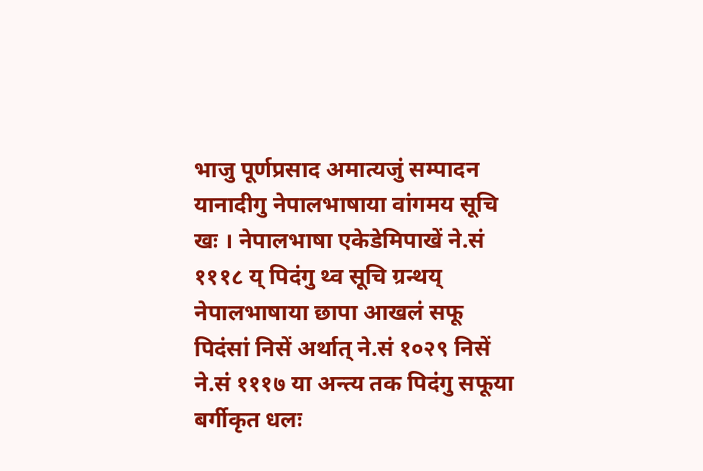भाजु पूर्णप्रसाद अमात्यजुं सम्पादन यानादीगु नेपालभाषाया वांगमय सूचि खः । नेपालभाषा एकेडेमिपाखें ने.सं १११८ य् पिदंगु थ्व सूचि ग्रन्थय् नेपालभाषाया छापा आखलं सफू पिदंसां निसें अर्थात् ने.सं १०२९ निसें ने.सं १११७ या अन्त्य तक पिदंगु सफूया बर्गीकृत धलः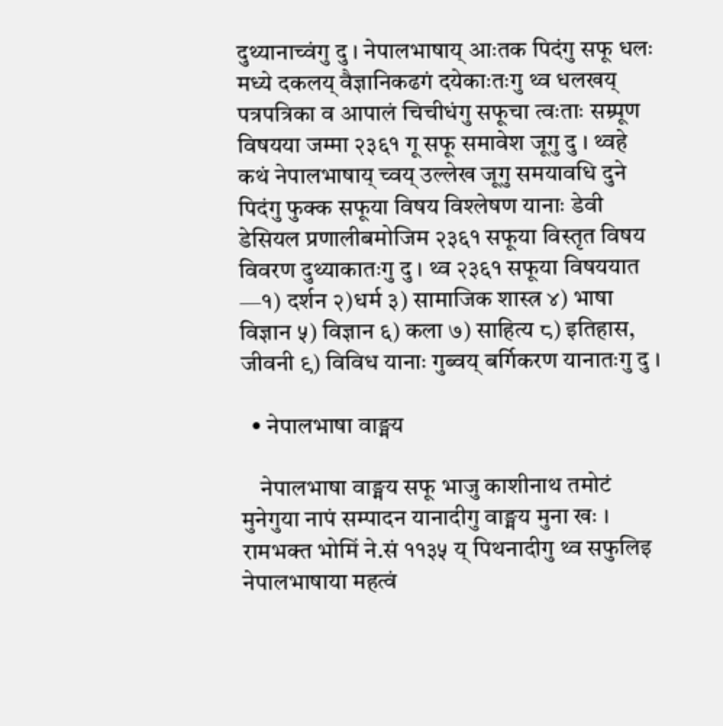दुथ्यानाच्वंगु दु । नेपालभाषाय् आःतक पिदंगु सफू धलः मध्ये दकलय् वैज्ञानिकढगं दयेकाःतःगु थ्व धलखय् पत्रपत्रिका व आपालं चिचीधंगु सफूचा त्वःताः सम्र्पूण विषयया जम्मा २३६१ गू सफू समावेश जूगु दु । थ्वहे कथं नेपालभाषाय् च्वय् उल्लेख जूगु समयावधि दुने पिदंगु फुक्क सफूया विषय विश्लेषण यानाः डेवी डेसियल प्रणालीबमोजिम २३६१ सफूया विस्तृत विषय विवरण दुथ्याकातःगु दु । थ्व २३६१ सफूया विषययात —१) दर्शन २)धर्म ३) सामाजिक शास्त्र ४) भाषा विज्ञान ५) विज्ञान ६) कला ७) साहित्य ८) इतिहास, जीवनी ९) विविध यानाः गुब्वय् बर्गिकरण यानातःगु दु ।

  • नेपालभाषा वाङ्मय

    नेपालभाषा वाङ्मय सफू भाजु काशीनाथ तमोटं मुनेगुया नापं सम्पादन यानादीगु वाङ्मय मुना खः । रामभक्त भोमिं ने.सं ११३५ य् पिथनादीगु थ्व सफुलिइ नेपालभाषाया महत्वं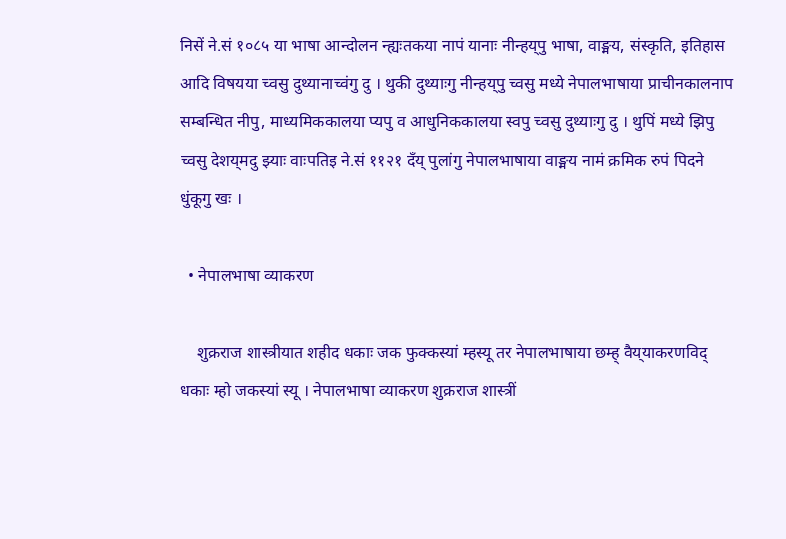निसें ने.सं १०८५ या भाषा आन्दोलन न्ह्यःतकया नापं यानाः नीन्हय्‌पु भाषा, वाङ्मय, संस्कृति, इतिहास आदि विषयया च्वसु दुथ्यानाच्वंगु दु । थुकी दुथ्याःगु नीन्हय्‌पु च्वसु मध्ये नेपालभाषाया प्राचीनकालनाप सम्बन्धित नीपु, माध्यमिककालया प्यपु व आधुनिककालया स्वपु च्वसु दुथ्याःगु दु । थुपिं मध्ये झिपु च्वसु देशय्‌मदु झ्याः वाःपतिइ ने.सं ११२१ दँय् पुलांगु नेपालभाषाया वाङ्मय नामं क्रमिक रुपं पिदने धुंकूगु खः ।

  • नेपालभाषा व्याकरण

    शुक्रराज शास्त्रीयात शहीद धकाः जक फुक्कस्यां म्हस्यू तर नेपालभाषाया छम्ह् वैय्‌याकरणविद् धकाः म्हो जकस्यां स्यू । नेपालभाषा व्याकरण शुक्रराज शास्त्रीं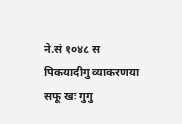ने.सं १०४८ स पिकयादीगु व्याकरणया सफू खः गुगु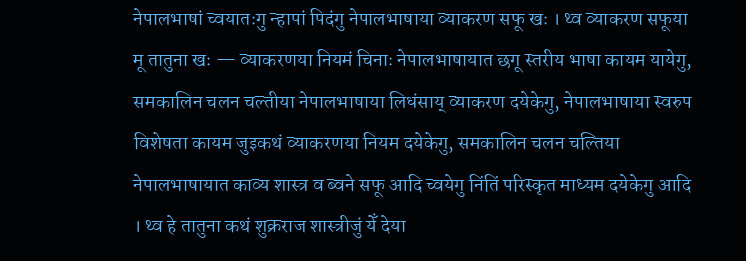नेपालभाषां च्वयातःगु न्हापां पिदंगु नेपालभाषाया व्याकरण सफू खः । थ्व व्याकरण सफूया मू तातुना खः — व्याकरणया नियमं चिनाः नेपालभाषायात छगू स्तरीय भाषा कायम यायेगु, समकालिन चलन चल्तीया नेपालभाषाया लिधंसाय् व्याकरण दयेकेगु, नेपालभाषाया स्वरुप विशेषता कायम जुइकथं व्याकरणया नियम दयेकेगु, समकालिन चलन चल्तिया नेपालभाषायात काव्य शास्त्र व ब्वने सफू आदि च्वयेगु निंतिं परिस्कृत माध्यम दयेकेगु आदि । थ्व हे तातुना कथं शुक्रराज शास्त्रीजुं येँ देया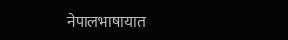नेपालभाषायात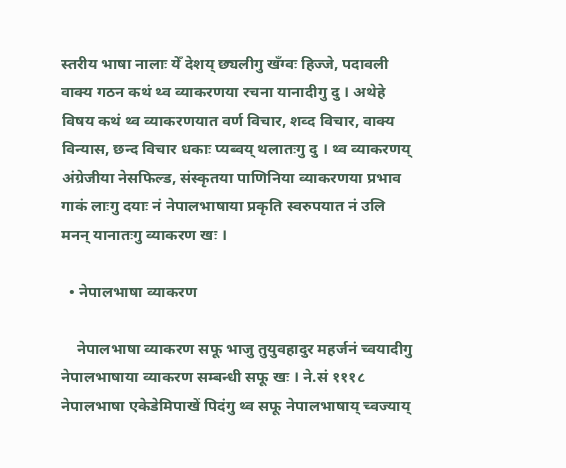स्तरीय भाषा नालाः येँ देशय् छ्यलीगु खँग्वः हिज्जे, पदावली वाक्य गठन कथं थ्व व्याकरणया रचना यानादीगु दु । अथेहे विषय कथं थ्व व्याकरणयात वर्ण विचार, शव्द विचार, वाक्य विन्यास, छन्द विचार धकाः प्यब्वय् थलातःगु दु । थ्व व्याकरणय् अंग्रेजीया नेसफिल्ड, संस्कृतया पाणिनिया व्याकरणया प्रभाव गाकं लाःगु दयाः नं नेपालभाषाया प्रकृति स्वरुपयात नं उलि मनन् यानातःगु व्याकरण खः ।

  • नेपालभाषा व्याकरण

    नेपालभाषा व्याकरण सफू भाजु तुयुवहादुर महर्जनं च्वयादीगु नेपालभाषाया व्याकरण सम्बन्धी सफू खः । ने.सं १११८ नेपालभाषा एकेडेमिपाखें पिदंगु थ्व सफू नेपालभाषाय् च्वज्याय्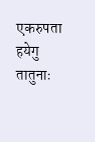एकरुपता हयेगु तातुनाः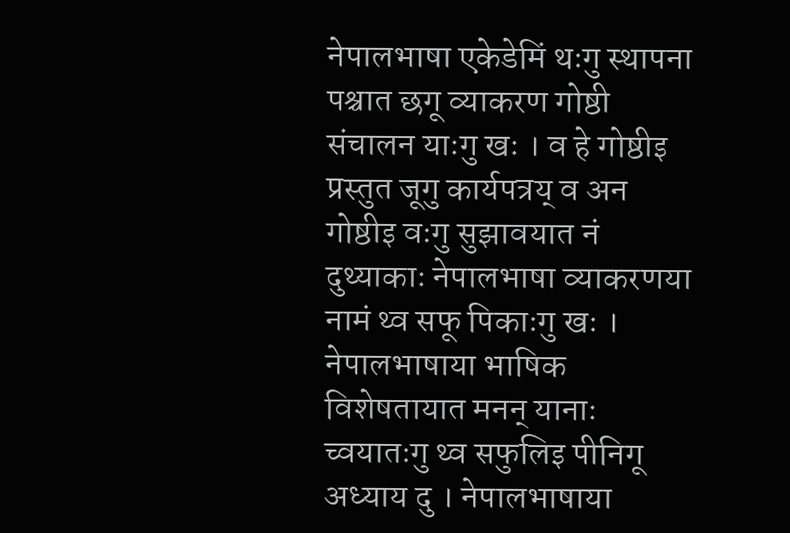नेपालभाषा एकेडेमिं थःगु स्थापना पश्चात छगू व्याकरण गोष्ठी संचालन याःगु खः । व हे गोष्ठीइ प्रस्तुत जूगु कार्यपत्रय् व अन गोष्ठीइ वःगु सुझावयात नं दुथ्याकाः नेपालभाषा व्याकरणया नामं थ्व सफू पिकाःगु खः । नेपालभाषाया भाषिक विशेषतायात मनन् यानाः च्वयातःगु थ्व सफुलिइ पीनिगू अध्याय दु । नेपालभाषाया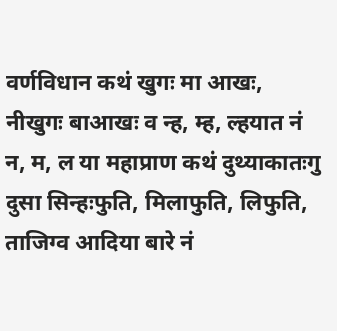वर्णविधान कथं खुगः मा आखः, नीखुगः बाआखः व न्ह, म्ह, ल्हयात नं न, म, ल या महाप्राण कथं दुथ्याकातःगु दुसा सिन्हःफुति, मिलाफुति, लिफुति, ताजिग्व आदिया बारे नं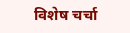विशेष चर्चा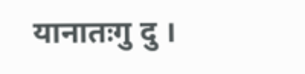यानातःगु दु ।